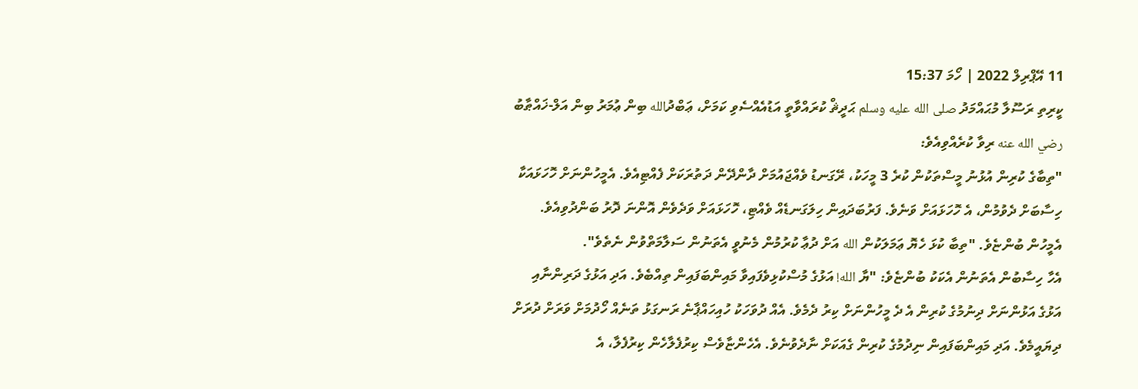11 އޭޕްރިލް 2022 | ހޯމަ 15:37
ކީރިތި ރަސޫލާ މުޙައްމަދު صلى الله عليه وسلم ޙަދީޘް ކުރައްވާތީ އަޑުއެއްސެވި ކަމަށް، ޢަބްދުالله ބިން ޢުމަރު ބިން އަލް-ޚައްޠާބު رضي الله عنه ރިވާ ކުރެއްވިއެވެ:
"ތިބާގެ ކުރިން އުޅުނު މީސްތަކުން ކުރެ 3 މީހަކު، ރޭގަނޑު ވެއްޖައުމަށް ދާންދޭން ދަތުރަކަށް ފެއްޓިއެވެ. އެމީހުންނަށް ހޮހަޅައަކާ ހިސާބަށް ދެވުމުން، އެ ހޮހަޅައަށް ވަނެވެ. ފަރުބަދައިން ހިލަގަނޑެއް ވެއްޓި، ހޮހަޅައަށް ވަދެވެން އޮންނަ ދޮރު ބަންދުވިއެވެ. އެމީހުން ބުންޏެވެ. "ތިބާ ކުޅަ ހެޔޮ ޢަމަލަކުން الله އަށް ދުޢާ ކުރުމުން މެނުވީ އެތަނުން ސަލާމަތްވުން ނެތެވެ".
އެހާ ހިސާބުން އެތަނުން އެކަކު ބުންޏެވެ: "ޔާ الله! އަޅުގެ މުސްކުޅިވެފައިވާ މައިންބަފައިން ތިއްބެވެ. އަދި އަޅުގެ ދަރިންނާއި އަޅުގެ އަޅުންނަށް ދިނުމުގެ ކުރިން އެ ދެ މީހުންނަށް ކިރު ދެމެވެ. އެއް ދުވަހަކު ހުއިހައްޕާނެ ރަނގަޅު ތަނެއް ހޯދުމަށް ވަރަށް ދުރަށް ދިޔައީމެވެ. އަދި މައިންބަފައިން ނިދުމުގެ ކުރިން ގެއަކަށް ނާދެވުނެވެ. އެހެންޏާވެސް ކިރުފެލާހެން ކިރުފެލާ، އެ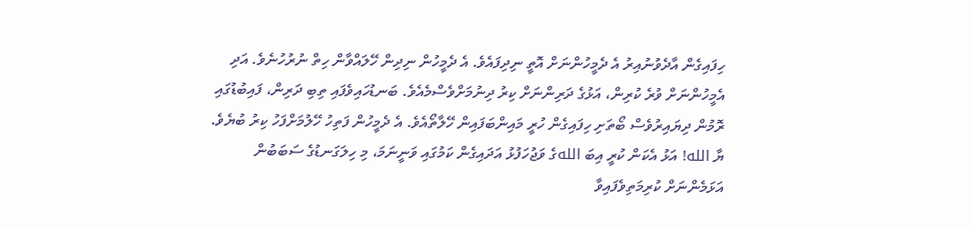ހިފައިގެން އާދެވުނުއިރު އެ ދެމީހުންނަށް އޮތީ ނިދިފައެވެ. އެ ދެމީހުން ނިދިން ހޭލައްވާން ހިތް ނުރުހުނެވެ. އަދި އެމީހުންނަށް ވުރެ ކުރިން، އަޅުގެ ދަރިންނަށް ކިރު ދިނުމަށްވެސްމެއެވެ. ބަނޑުހައިވެފައި ތިބި ދަރިން، ފައިބުޑުގައި ރޮމުން ދިޔައިރުވެސް ބޯތަށި ހިފައިގެން ހުރީ މައިންބަފައިން ހޭލާތޯއެވެ. އެ ދެމީހުން ފަތިހު ހޭލުމަށްފަހު ކިރު ބުޔެވެ. ޔާ الله! އަޅު އެކަން ކުރީ އިބަ اللهގެ ވަޖުހަފުޅު އަދައިގެން ކަމުގައި ވަނީނަމަ، މި ހިލަގަނޑުގެ ސަބަބުން އަޅަމެންނަށް ކުރިމަތިވެފައިވާ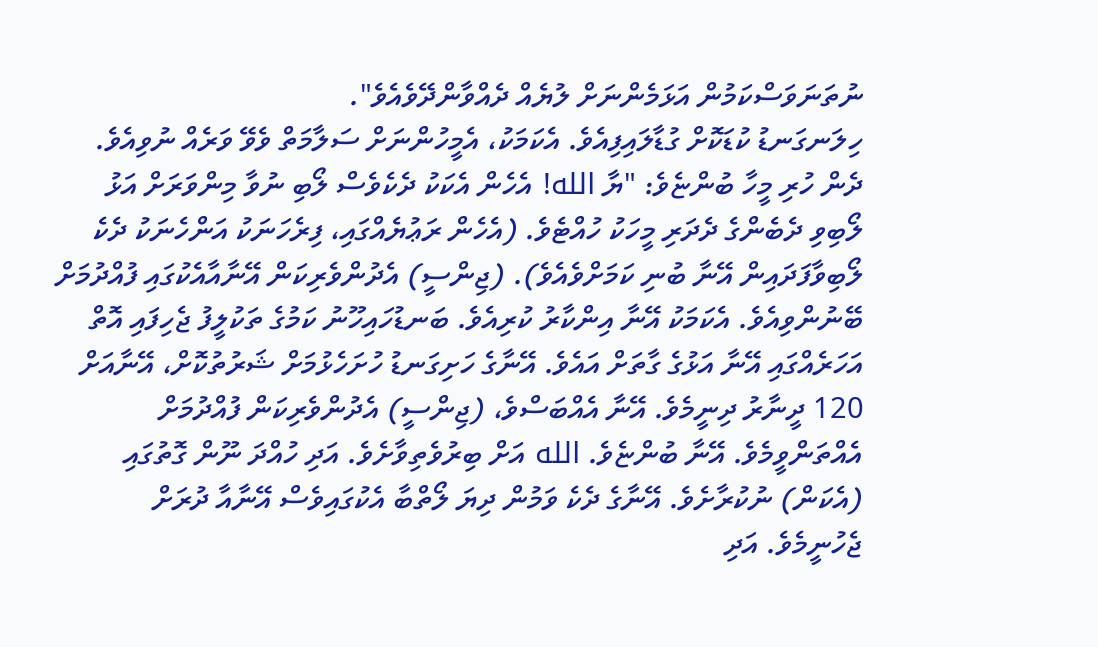ނުތަނަވަސްކަމުން އަޅަމެންނަށް ލުޔެއް ދެއްވާންދޭވެއެވެ".
ހިލަނގަނޑު ކުޑަކޮށް ގުޑާލައިފިއެވެ. އެކަމަކު، އެމީހުންނަށް ސަލާމަތް ވެވޭ ވަރެއް ނުވިއެވެ.
ދެން ހުރި މީހާ ބުންޏެވެ: "ޔާ الله! އެހެން އެކަކު ދެކެވެސް ލޯބި ނުވާ މިންވަރަށް އަޅު ލޯބިވި ދެބެންގެ ދެދަރި މީހަކު ހުއްޓެވެ. (އެހެން ރަޢުޔެއްގައި، ފިރެހަނަކު އަންހެނަކު ދެކެ ލޯބިވާފަދައިން އޭނާ ބުނި ކަމަށްވެއެވެ). (ޖިންސީ) އެދުންވެރިކަން އޭނާއާއެކުގައި ފުއްދުމަށް ބޭނުންވިއެވެ. އެކަމަކު އޭނާ އިންކާރު ކުރިއެވެ. ބަނޑުހައިހޫނު ކަމުގެ ތަކުލީފު ޖެހިފައި އޮތް އަހަރެއްގައި އޭނާ އަޅުގެ ގާތަށް އައެވެ. އޭނާގެ ހަށިގަނޑު ހުށަހެޅުމަށް ޝަރުތުކޮށް، އޭނާއަށް 120 ދީނާރު ދިނީމެވެ. އޭނާ އެއްބަސްވެ، (ޖިންސީ) އެދުންވެރިކަން ފުއްދުމަށް އެއްތަންވީމެވެ. އޭނާ ބުންޏެވެ. الله އަށް ބިރުވެތިވާށެވެ. އަދި ހުއްދަ ނޫން ގޮތުގައި (އެކަން) ނުކުރާށެވެ. އޭނާގެ ދެކެ ވަމުން ދިޔަ ލޯތްބާ އެކުގައިވެސް އޭނާއާ ދުރަށް ޖެހުނީމެވެ. އަދި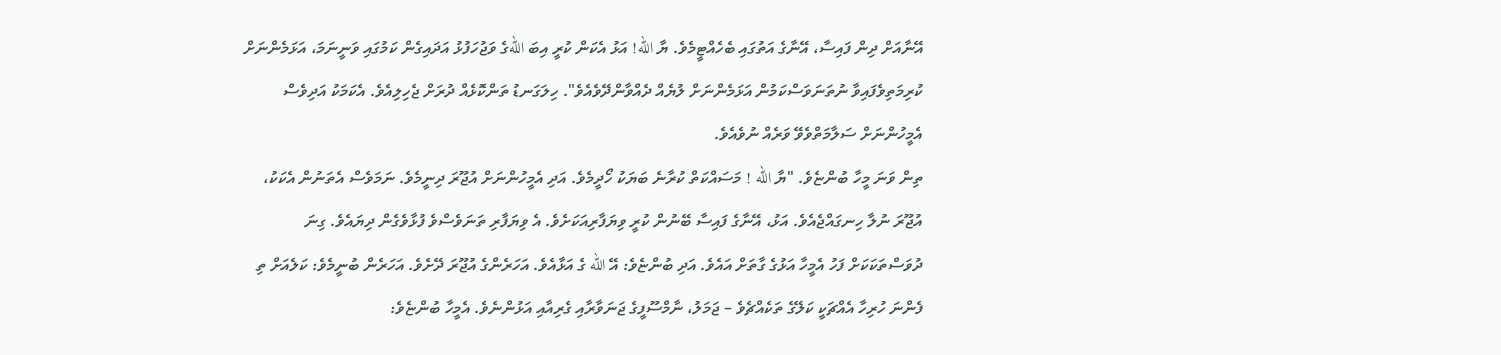އޭނާއަށް ދިން ފައިސާ، އޭނާގެ އަތުގައި ބެހެއްޓީމެވެ. ޔާ الله! އަޅު އެކަން ކުރީ އިބަ اللهގެ ވަޖުހަފުޅު އަދައިގެން ކަމުގައި ވަނީނަމަ، އަޅަމެންނަށް ކުރިމަތިވެފައިވާ ނުތަނަވަސްކަމުން އަޅަމެންނަށް ލުޔެއް ދެއްވާންދޭވެއެވެ". ހިލަގަނޑު ތަންކޮޅެއް ދުރަށް ޖެހިލިއެވެ. އެކަމަކު އަދިވެސް އެމީހުންނަށް ސަލާމަތްވެވޭ ވަރެއް ނުވެއެވެ.
ތިން ވަނަ މީހާ ބުންޏެވެ. "ޔާ الله ! މަސައްކަތް ކުރާނެ ބަޔަކު ހޯދީމެވެ. އަދި އެމީހުންނަށް އުޖޫރަ ދިނީމެވެ. ނަމަވެސް އެތަނުން އެކަކު، އުޖޫރަ ނުލާ ހިނގައްޖެއެވެ. އަޅު، އޭނާގެ ފައިސާ ބޭނުން ކުރީ ވިޔަފާރިއަކަށެވެ. އެ ވިޔަފާރި ތަނަވެސްވެ ފުޅާވެގެން ދިޔައެވެ. ގިނަ ދުވަސްތަކަކަށް ފަހު އެމީހާ އަޅުގެ ގާތަށް އައެވެ. އަދި ބުންޏެވެ: އޭ الله ގެ އަޅާއެވެ. އަހަރެންގެ އުޖޫރަ ދޭށެވެ. އަހަރެން ބުނީމެވެ: ކަލެއަށް ތި ފެންނަ ހުރިހާ އެއްޗަކީ ކަލޭގެ ތަކެއްޗެވެ – ޖަމަލު، ނާމްސޫފީގެ ޖަނަވާރާއި ގެރިއާއި އަޅުންނެވެ. އެމީހާ ބުންޏެވެ: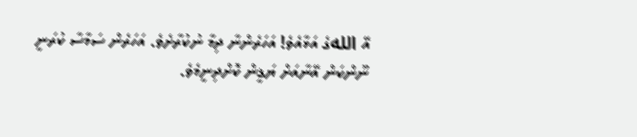އޭ اللهގެ އަޅާއެވެ! އަހަރެންނާ ދިމާ ނުކުރާށެވެ. އަހަރެން ސަމާސާ ކުރަނީ ނޫންކަން އޭނާއަށް ޔަޤީން ކޮށްދިނީމެވެ.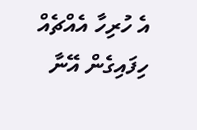އެ ހުރިހާ އެއްޗެއް ހިފައިގެން އޭނާ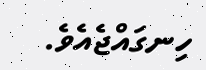ހިނގައްޖެއެވެ.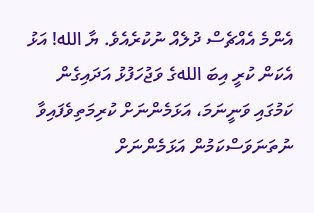އެންމެ އެއްޗެސް ދުލެއް ނުކުރެއެވެ. ޔާ الله! އަޅު އެކަން ކުރީ އިބަ اللهގެ ވަޖުހަފުޅު އަދައިގެން ކަމުގައި ވަނީނަމަ، އަޅަމެންނަށް ކުރިމަތިވެފައިވާ ނުތަނަވަސްކަމުން އަޅަމެންނަށް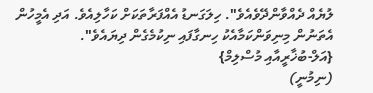ލުޔެއް ދެއްވާންދޭވެއެވެ". ހިލަގަނޑު އެއްފަރާތަކަށް ކަހާލިއެވެ. އަދި އެމީހުން އެތަނުން މިނިވަންކަމާއެކު ހިނގާފައި ނިކުމެގެން ދިޔައެވެ".
{އަލް-ބުޚާރީއާއި މުސްލިމް}
(ނިމުނީ)